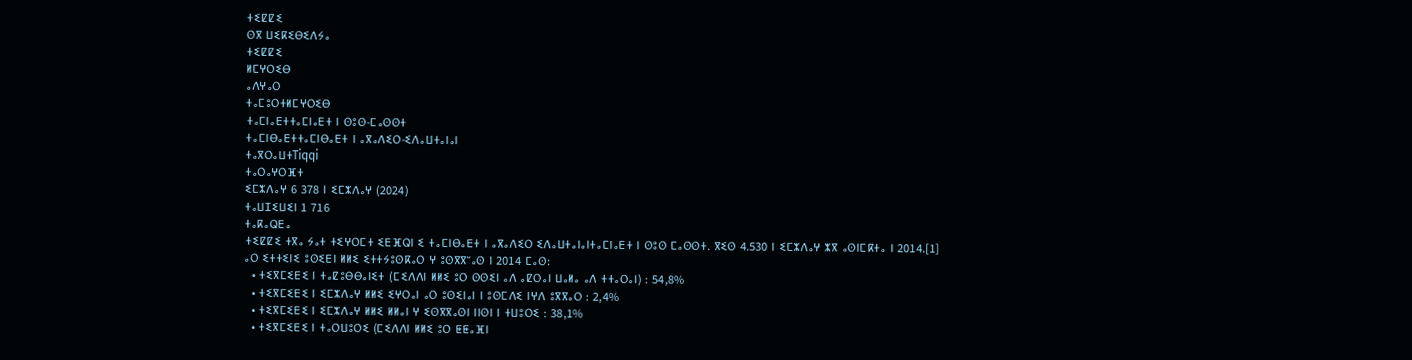ⵜⵉⵇⵇⵉ
ⵙⴳ ⵡⵉⴽⵉⴱⵉⴷⵢⴰ
ⵜⵉⵇⵇⵉ
ⵍⵎⵖⵔⵉⴱ
ⴰⴷⵖⴰⵔ
ⵜⴰⵎⵓⵔⵜⵍⵎⵖⵔⵉⴱ
ⵜⴰⵎⵏⴰⴹⵜⵜⴰⵎⵏⴰⴹⵜ ⵏ ⵙⵓⵙ-ⵎⴰⵙⵙⵜ
ⵜⴰⵎⵏⴱⴰⴹⵜⵜⴰⵎⵏⴱⴰⴹⵜ ⵏ ⴰⴳⴰⴷⵉⵔ-ⵉⴷⴰⵡⵜⴰⵏⴰⵏ
ⵜⴰⴳⵔⴰⵡⵜTiqqi
ⵜⴰⵔⴰⵖⵔⴼⵜ
ⵉⵎⵣⴷⴰⵖ 6 378 ⵏ ⵉⵎⵣⴷⴰⵖ (2024)
ⵜⴰⵡⵊⵉⵡⵉⵏ 1 716
ⵜⴰⴽⴰⵕⴹⴰ
ⵜⵉⵇⵇⵉ ⵜⴳⴰ ⵢⴰⵜ ⵜⵉⵖⵔⵎⵜ ⵉⴹⴼⵕⵏ ⵉ ⵜⴰⵎⵏⴱⴰⴹⵜ ⵏ ⴰⴳⴰⴷⵉⵔ ⵉⴷⴰⵡⵜⴰⵏⴰⵏⵜⴰⵎⵏⴰⴹⵜ ⵏ ⵙⵓⵙ ⵎⴰⵙⵙⵜ. ⴳⵉⵙ 4.530 ⵏ ⵉⵎⵣⴷⴰⵖ ⵣⴳ ⴰⵙⵏⵎⴽⵜⴰ ⵏ 2014.[1]
ⴰⵔ ⵉⵜⵜⵉⵏⵉ ⵓⵙⵉⴹⵏ ⵍⵍⵉ ⵉⵜⵜⵢⵓⵙⴽⴰⵔ ⵖ ⵓⵙⴳⴳⵯⴰⵙ ⵏ 2014 ⵎⴰⵙ:
  • ⵜⵉⴳⵎⵉⴹⵉ ⵏ ⵜⴰⵇⵓⴱⴱⴰⵏⵉⵜ (ⵎⵉⴷⴷⵏ ⵍⵍⵉ ⵓⵔ ⵙⵙⵉⵏ ⴰⴷ ⴰⵇⵔⴰⵏ ⵡⴰⵍⴰ ⴰⴷ ⵜⵜⴰⵔⴰⵏ) : 54,8%
  • ⵜⵉⴳⵎⵉⴹⵉ ⵏ ⵉⵎⵣⴷⴰⵖ ⵍⵍⵉ ⵉⵖⵔⴰⵏ ⴰⵔ ⵓⵙⵉⵏⴰⵏ ⵏ ⵓⵙⵎⴷⵉ ⵏⵖⴷ ⵓⴳⴳⴰⵔ : 2,4%
  • ⵜⵉⴳⵎⵉⴹⵉ ⵏ ⵉⵎⵣⴷⴰⵖ ⵍⵍⵉ ⵍⵍⴰⵏ ⵖ ⵉⵙⴳⴳⴰⵙⵏ ⵏⵏⵙⵏ ⵏ ⵜⵡⵓⵔⵉ : 38,1%
  • ⵜⵉⴳⵎⵉⴹⵉ ⵏ ⵜⴰⵔⵡⵓⵔⵉ (ⵎⵉⴷⴷⵏ ⵍⵍⵉ ⵓⵔ ⵟⵟⴰⴼⵏ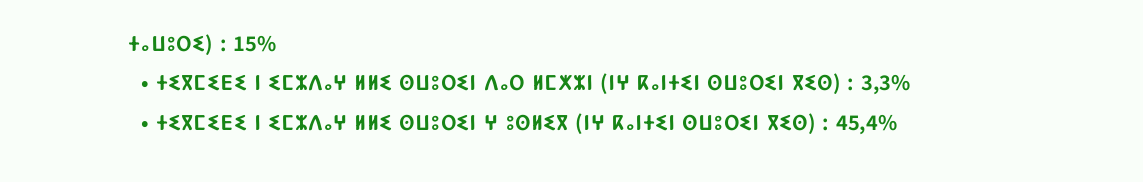ⵜⴰⵡⵓⵔⵉ) : 15%
  • ⵜⵉⴳⵎⵉⴹⵉ ⵏ ⵉⵎⵣⴷⴰⵖ ⵍⵍⵉ ⵙⵡⵓⵔⵉⵏ ⴷⴰⵔ ⵍⵎⵅⵣⵏ (ⵏⵖ ⴽⴰⵏⵜⵉⵏ ⵙⵡⵓⵔⵉⵏ ⴳⵉⵙ) : 3,3%
  • ⵜⵉⴳⵎⵉⴹⵉ ⵏ ⵉⵎⵣⴷⴰⵖ ⵍⵍⵉ ⵙⵡⵓⵔⵉⵏ ⵖ ⵓⵙⵍⵉⴳ (ⵏⵖ ⴽⴰⵏⵜⵉⵏ ⵙⵡⵓⵔⵉⵏ ⴳⵉⵙ) : 45,4%